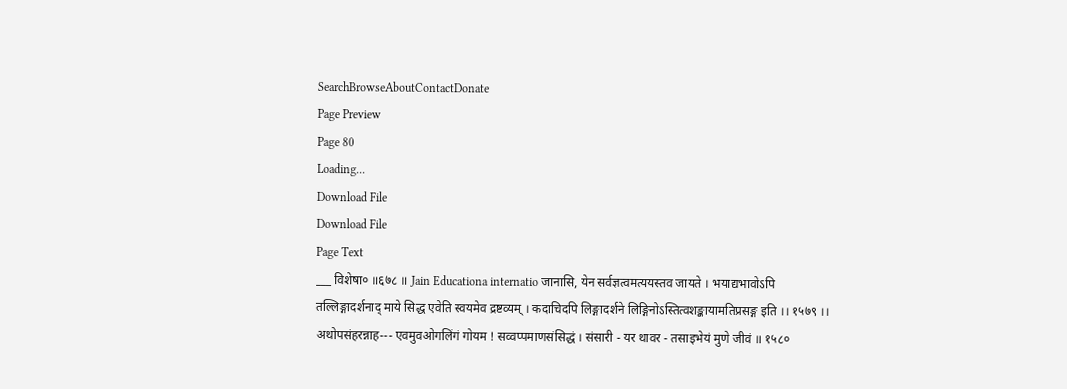SearchBrowseAboutContactDonate
Page Preview
Page 80
Loading...
Download File
Download File
Page Text
___ विशेषा० ॥६७८ ॥ Jain Educationa internatio जानासि, येन सर्वज्ञत्वमत्ययस्तव जायते । भयाद्यभावोऽपि तल्लिङ्गादर्शनाद् माये सिद्ध एवेति स्वयमेव द्रष्टव्यम् । कदाचिदपि लिङ्गादर्शने लिङ्गिनोऽस्तित्वशङ्कायामतिप्रसङ्ग इति ।। १५७९ ।। अथोपसंहरन्नाह--- एवमुवओगलिंगं गोयम ! सव्वप्पमाणसंसिद्धं । संसारी - यर थावर - तसाइभेयं मुणे जीवं ॥ १५८०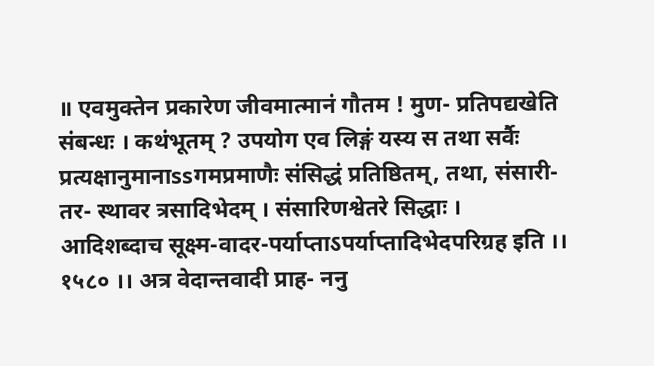॥ एवमुक्तेन प्रकारेण जीवमात्मानं गौतम ! मुण- प्रतिपद्यखेति संबन्धः । कथंभूतम् ? उपयोग एव लिङ्गं यस्य स तथा सर्वैः प्रत्यक्षानुमानाssगमप्रमाणैः संसिद्धं प्रतिष्ठितम्, तथा, संसारी-तर- स्थावर त्रसादिभेदम् । संसारिणश्वेतरे सिद्धाः । आदिशब्दाच सूक्ष्म-वादर-पर्याप्ताऽपर्याप्तादिभेदपरिग्रह इति ।। १५८० ।। अत्र वेदान्तवादी प्राह- ननु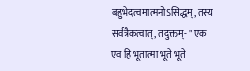बहुभेदत्वमात्मनोऽसिद्धम्, तस्य सर्वत्रैकत्वात्, तदुक्तम्- " एक एव हि भूतात्मा भूते भूते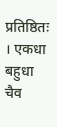प्रतिष्ठितः । एकधा बहुधा चैव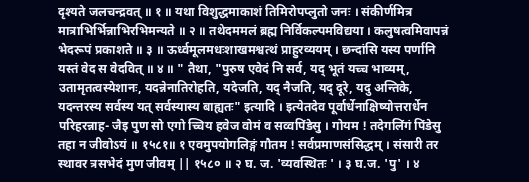दृश्यते जलचन्द्रवत् ॥ १ ॥ यथा विशुद्धमाकाशं तिमिरोपप्लुतो जनः । संकीर्णमित्र मात्राभिर्भिन्नाभिरभिमन्यते ॥ २ ॥ तथेदममलं ब्रह्म निर्विकल्पमविद्यया । कलुषत्वमिवापन्नं भेदरूपं प्रकाशते ॥ ३ ॥ ऊर्ध्वमूलमधःशाखमश्वत्थं प्राहुरव्ययम् । छन्दांसि यस्य पर्णानि यस्तं वेद स वेदवित् ॥ ४ ॥ " तैथा, "पुरुष एवेदं नि सर्व, यद् भूतं यच्च भाव्यम्, उतामृतत्वस्येशानः, यदन्नेनातिरोहति, यदेजति, यद् नैजति, यद् दूरे, यदु अन्तिके, यदन्तरस्य सर्वस्य यत् सर्वस्यास्य बाह्यतः" इत्यादि । इत्येतदेव पूर्वार्धेनाक्षिष्योत्तरार्धेन परिहरन्नाह- जैइ पुण सो एगो च्चिय हवेज वोमं व सव्वपिंडेसु । गोयम ! तदेगलिंगं पिंडेसु तहा न जीवोऽयं ॥ १५८१॥ १ एवमुपयोगलिङ्गं गौतम ! सर्वप्रमाणसंसिद्धम् । संसारी तर स्थावर त्रसभेदं मुण जीवम् || १५८० ॥ २ घ. ज. 'व्यवस्थितः ' । ३ घ.ज. 'पु' । ४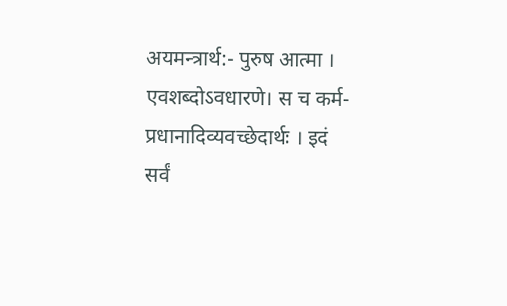अयमन्त्रार्थ:- पुरुष आत्मा । एवशब्दोऽवधारणे। स च कर्म-प्रधानादिव्यवच्छेदार्थः । इदं सर्वं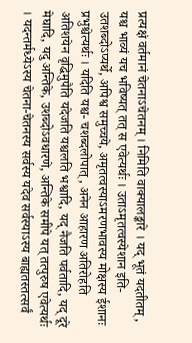प्रत्यक्षं वर्तमानं चेतनाऽचेतनम् । निमिति वाक्यालङ्कारे । यद् भूतं यदतीतम्, यश्च भाव्यं यच भविष्यत् तत् स एवेत्यर्थः । उताऽमृतत्वस्येशान इति- उतशब्दोऽप्यर्थे, अपिश्व समुच्चये, अमृतत्वस्याऽमरणभावस्य मोक्षस्य ईशानः प्रभुश्चेत्यर्थः । यदिति यश्च- चशब्दलोपात्, अनेन आहारण अतिरोहति अतिशयेन वृद्धिमुपैति यदेजति यश्चलति भश्वादि, यद् नैजति पर्वतादि, यद् दूरे मेघादि, यदु अन्तिके, उशब्दोऽवधारणे, अन्तिके समीपे यत् तत्पुरुष एवेत्यर्थः । यदन्तर्मध्येऽस्य चेतना-चेतनस्य सर्वस्य यदेव सर्वस्याऽस्य बाह्यतस्तत्सर्वं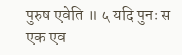पुरुष एवेति ॥ ५ यदि पुनः स एक एव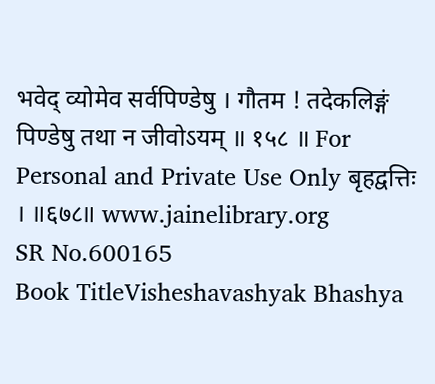भवेद् व्योमेव सर्वपिण्डेषु । गौतम ! तदेकलिङ्गं पिण्डेषु तथा न जीवोऽयम् ॥ १५८ ॥ For Personal and Private Use Only बृहद्वत्तिः । ॥६७८॥ www.jainelibrary.org
SR No.600165
Book TitleVisheshavashyak Bhashya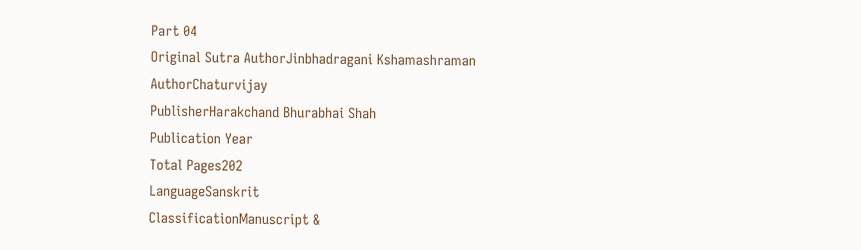Part 04
Original Sutra AuthorJinbhadragani Kshamashraman
AuthorChaturvijay
PublisherHarakchand Bhurabhai Shah
Publication Year
Total Pages202
LanguageSanskrit
ClassificationManuscript &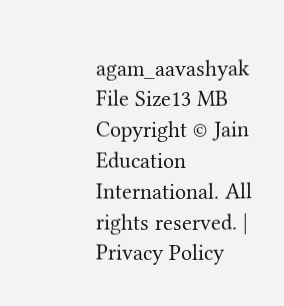agam_aavashyak
File Size13 MB
Copyright © Jain Education International. All rights reserved. | Privacy Policy